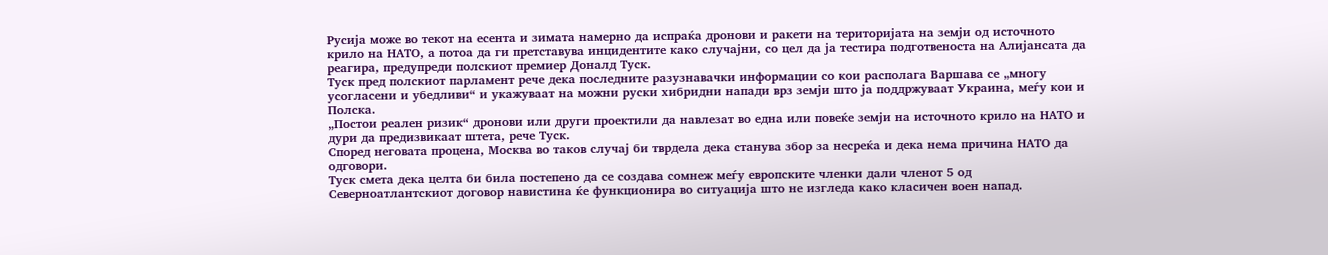Русија може во текот на есента и зимата намерно да испраќа дронови и ракети на територијата на земји од источното крило на НАТО, а потоа да ги претставува инцидентите како случајни, со цел да ја тестира подготвеноста на Алијансата да реагира, предупреди полскиот премиер Доналд Туск.
Туск пред полскиот парламент рече дека последните разузнавачки информации со кои располага Варшава се „многу усогласени и убедливи“ и укажуваат на можни руски хибридни напади врз земји што ја поддржуваат Украина, меѓу кои и Полска.
„Постои реален ризик“ дронови или други проектили да навлезат во една или повеќе земји на источното крило на НАТО и дури да предизвикаат штета, рече Туск.
Според неговата процена, Москва во таков случај би тврдела дека станува збор за несреќа и дека нема причина НАТО да одговори.
Туск смета дека целта би била постепено да се создава сомнеж меѓу европските членки дали членот 5 од Северноатлантскиот договор навистина ќе функционира во ситуација што не изгледа како класичен воен напад.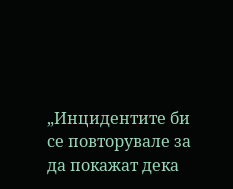„Инцидентите би се повторувале за да покажат дека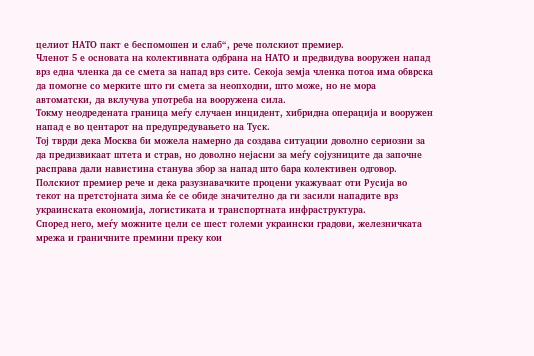целиот НАТО пакт е беспомошен и слаб“, рече полскиот премиер.
Членот 5 е основата на колективната одбрана на НАТО и предвидува вооружен напад врз една членка да се смета за напад врз сите. Секоја земја членка потоа има обврска да помогне со мерките што ги смета за неопходни, што може, но не мора автоматски, да вклучува употреба на вооружена сила.
Токму неодредената граница меѓу случаен инцидент, хибридна операција и вооружен напад е во центарот на предупредувањето на Туск.
Тој тврди дека Москва би можела намерно да создава ситуации доволно сериозни за да предизвикаат штета и страв, но доволно нејасни за меѓу сојузниците да започне расправа дали навистина станува збор за напад што бара колективен одговор.
Полскиот премиер рече и дека разузнавачките процени укажуваат оти Русија во текот на претстојната зима ќе се обиде значително да ги засили нападите врз украинската економија, логистиката и транспортната инфраструктура.
Според него, меѓу можните цели се шест големи украински градови, железничката мрежа и граничните премини преку кои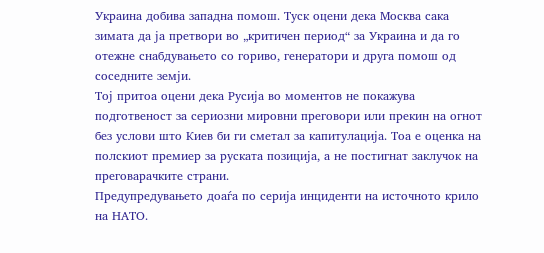Украина добива западна помош. Туск оцени дека Москва сака зимата да ја претвори во „критичен период“ за Украина и да го отежне снабдувањето со гориво, генератори и друга помош од соседните земји.
Тој притоа оцени дека Русија во моментов не покажува подготвеност за сериозни мировни преговори или прекин на огнот без услови што Киев би ги сметал за капитулација. Тоа е оценка на полскиот премиер за руската позиција, а не постигнат заклучок на преговарачките страни.
Предупредувањето доаѓа по серија инциденти на источното крило на НАТО.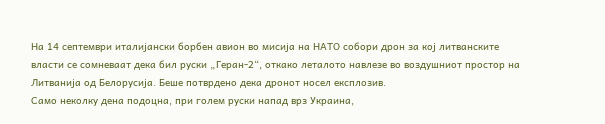На 14 септември италијански борбен авион во мисија на НАТО собори дрон за кој литванските власти се сомневаат дека бил руски „Геран-2“, откако леталото навлезе во воздушниот простор на Литванија од Белорусија. Беше потврдено дека дронот носел експлозив.
Само неколку дена подоцна, при голем руски напад врз Украина,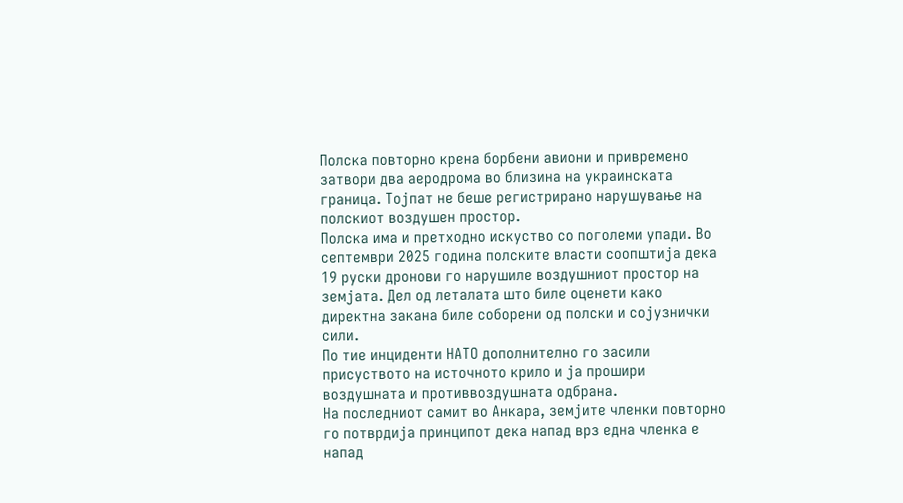Полска повторно крена борбени авиони и привремено затвори два аеродрома во близина на украинската граница. Тојпат не беше регистрирано нарушување на полскиот воздушен простор.
Полска има и претходно искуство со поголеми упади. Во септември 2025 година полските власти соопштија дека 19 руски дронови го нарушиле воздушниот простор на земјата. Дел од леталата што биле оценети како директна закана биле соборени од полски и сојузнички сили.
По тие инциденти НАТО дополнително го засили присуството на источното крило и ја прошири воздушната и противвоздушната одбрана.
На последниот самит во Анкара, земјите членки повторно го потврдија принципот дека напад врз една членка е напад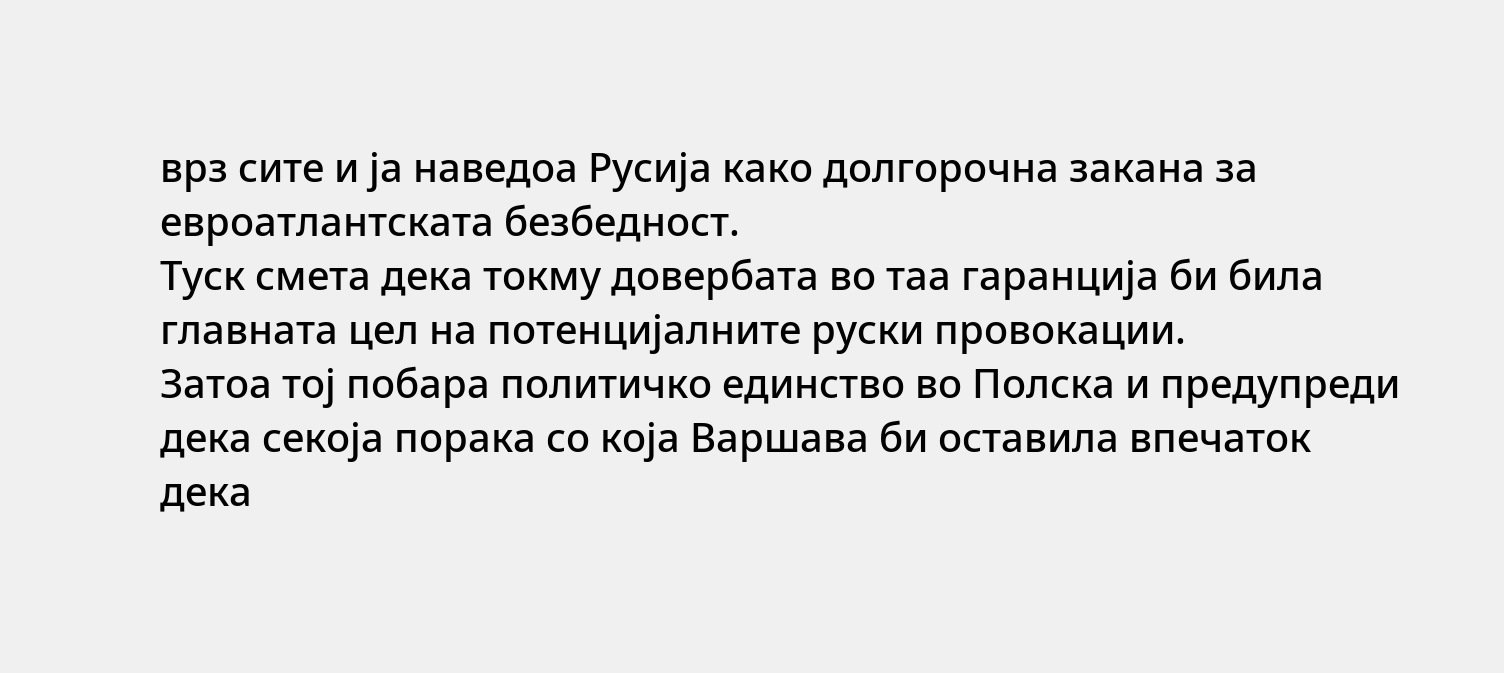врз сите и ја наведоа Русија како долгорочна закана за евроатлантската безбедност.
Туск смета дека токму довербата во таа гаранција би била главната цел на потенцијалните руски провокации.
Затоа тој побара политичко единство во Полска и предупреди дека секоја порака со која Варшава би оставила впечаток дека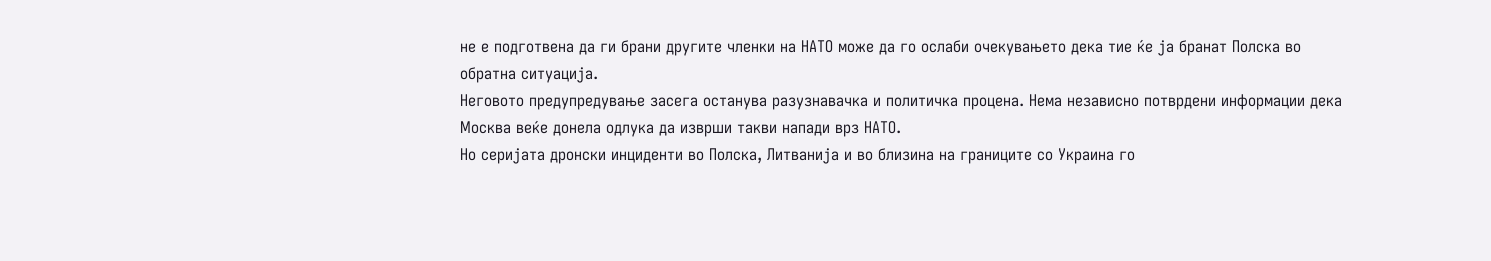не е подготвена да ги брани другите членки на НАТО може да го ослаби очекувањето дека тие ќе ја бранат Полска во обратна ситуација.
Неговото предупредување засега останува разузнавачка и политичка процена. Нема независно потврдени информации дека Москва веќе донела одлука да изврши такви напади врз НАТО.
Но серијата дронски инциденти во Полска, Литванија и во близина на границите со Украина го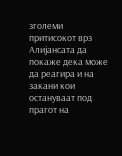зголеми притисокот врз Алијансата да покаже дека може да реагира и на закани кои остануваат под прагот на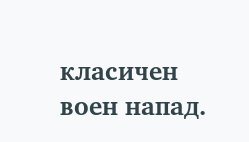класичен воен напад.